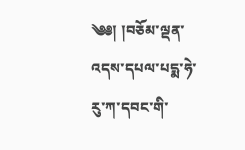༄༅། །བཅོམ་ལྡན་འདས་དཔལ་པདྨ་ཧེ་རུ་ཀ་དབང་གི་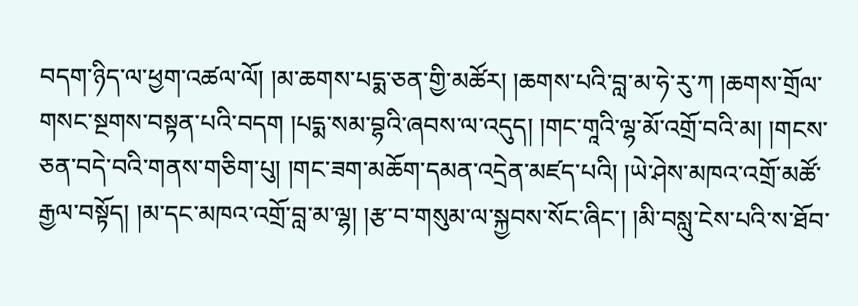བདག་ཉིད་ལ་ཕྱག་འཚལ་ལོ། །མ་ཆགས་པདྨ་ཅན་གྱི་མཚོར། །ཆགས་པའི་བླ་མ་ཧེ་རུ་ཀ །ཆགས་གྲོལ་གསང་སྔགས་བསྟན་པའི་བདག །པདྨ་སམ་བྷའི་ཞབས་ལ་འདུད། །གང་གཱའི་ལྷ་མོ་འགྲོ་བའི་མ། །གངས་ཅན་བདེ་བའི་གནས་གཅིག་པུ། །གང་ཟག་མཆོག་དམན་འདྲེན་མཛད་པའི། །ཡེ་ཤེས་མཁའ་འགྲོ་མཚོ་རྒྱལ་བསྟོད། །མ་དང་མཁའ་འགྲོ་བླ་མ་ལྷ། །རྩ་བ་གསུམ་ལ་སྐྱབས་སོང་ཞིང་། །མི་བསླུ་ངེས་པའི་ས་ཐོབ་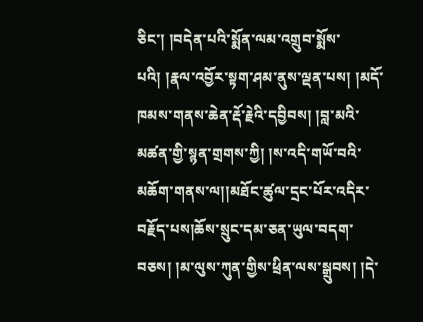ཅིང་། །བདེན་པའི་སྨོན་ལམ་འགྲུབ་སྨོས་པའི། །རྣལ་འབྱོར་སྟག་ཤམ་ནུས་ལྡན་པས། །མདོ་ཁམས་གནས་ཆེན་རྡོ་རྗེའི་དབྱིབས། །བླ་མའི་མཚན་གྱི་སྙན་གྲགས་ཀྱི། །ས་འདི་གཡོ་བའི་མཆོག་གནས་ལ།།མཐོང་ཚུལ་དྲང་པོར་འདིར་བརྗོད་པས།ཆོས་སྲུང་དམ་ཅན་ཡུལ་བདག་བཅས། །མ་ལུས་ཀུན་གྱིས་ཕྲིན་ལས་སྒྲུབས། །དེ་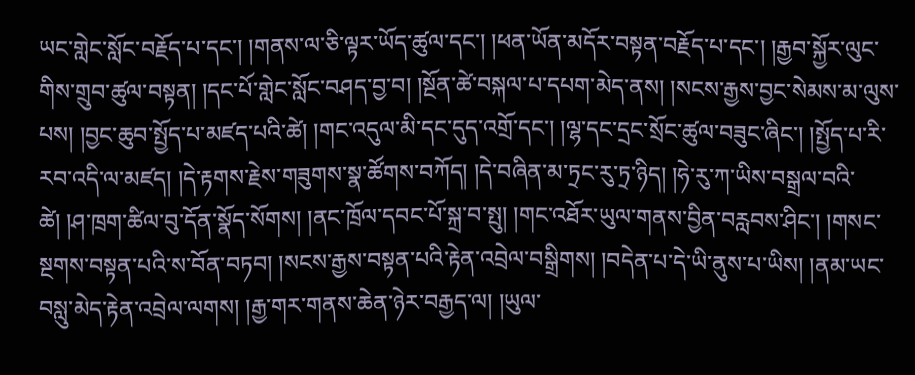ཡང་གླེང་སློང་བརྗོད་པ་དང་། །གནས་ལ་ཅི་ལྟར་ཡོད་ཚུལ་དང་། །ཕན་ཡོན་མདོར་བསྟན་བརྗོད་པ་དང་། །རྒྱབ་སྐྱོར་ལུང་གིས་གྲུབ་ཚུལ་བསྟན། །དང་པོ་གླེང་སློང་བཤད་བྱ་བ། །སྔོན་ཚེ་བསྐལ་པ་དཔག་མེད་ནས། །སངས་རྒྱས་བྱང་སེམས་མ་ལུས་པས། །བྱང་ཆུབ་སྤྱོད་པ་མཛད་པའི་ཚེ། །གང་འདུལ་མི་དང་དུད་འགྲོ་དང་། །ལྷ་དང་དྲང་སྲོང་ཚུལ་བཟུང་ཞིང་། །སྤྱོད་པ་རི་རབ་འདི་ལ་མཛད། །དེ་རྟགས་རྗེས་གཟུགས་སྣ་ཚོགས་བཀོད། །དེ་བཞིན་མ་ཏྲང་རུ་ཏྲ་ཉིད། །ཧེ་རུ་ཀ་ཡིས་བསྒྲལ་བའི་ཚེ། །ཤ་ཁྲག་ཚིལ་བུ་དོན་སྣོད་སོགས། །ནང་ཁྲོལ་དབང་པོ་སྐྲ་བ་སྤུ། །གང་འཐོར་ཡུལ་གནས་བྱིན་བརླབས་ཤིང་། །གསང་སྔགས་བསྟན་པའི་ས་བོན་བཏབ། །སངས་རྒྱས་བསྟན་པའི་རྟེན་འབྲེལ་བསྒྲིགས། །བདེན་པ་དེ་ཡི་ནུས་པ་ཡིས། །ནམ་ཡང་བསླུ་མེད་རྟེན་འབྲེལ་ལགས། །རྒྱ་གར་གནས་ཆེན་ཉེར་བརྒྱད་ལ། །ཡུལ་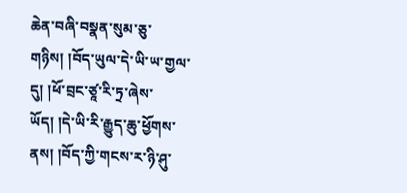ཆེན་བཞི་བསྣན་སུམ་ཅུ་གཉིས། །བོད་ཡུལ་དེ་ཡི་ཡ་གྱལ་དུ། །ཕོ་བྲང་ཙཱ་རི་ཏྲ་ཞེས་ཡོད། །དེ་ཡི་རི་རྒྱུད་ཆུ་ཕྱོགས་ནས། །བོད་ཀྱི་གངས་ར་ཉི་ཤུ་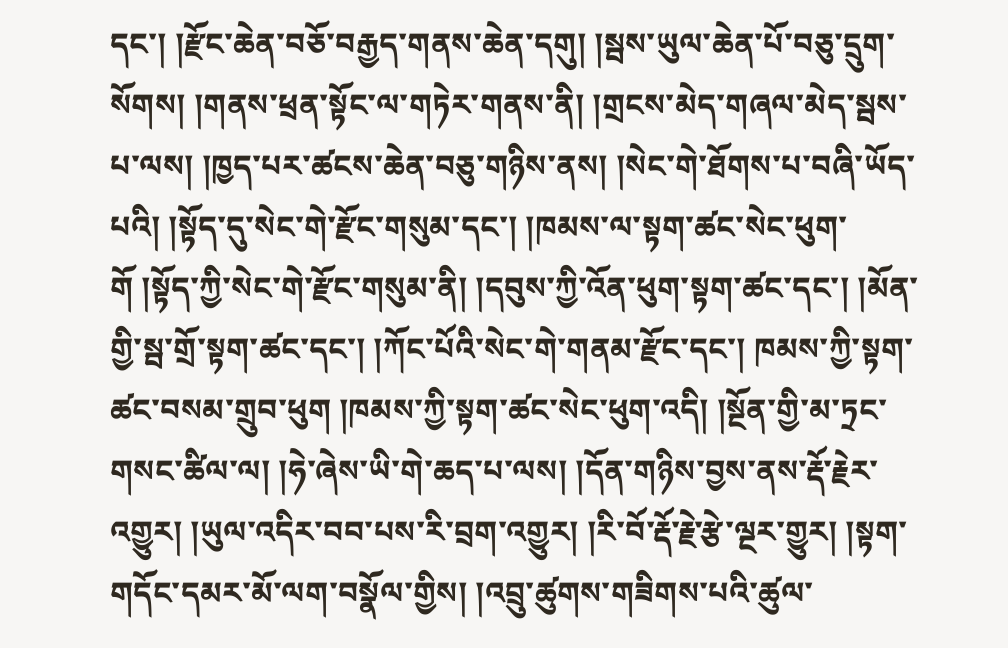དང་། །རྫོང་ཆེན་བཅོ་བརྒྱད་གནས་ཆེན་དགུ། །སྦས་ཡུལ་ཆེན་པོ་བཅུ་དྲུག་སོགས། །གནས་ཕྲན་སྟོང་ལ་གཏེར་གནས་ནི། །གྲངས་མེད་གཞལ་མེད་སྦས་པ་ལས། །ཁྱད་པར་ཚངས་ཆེན་བཅུ་གཉིས་ནས། །སེང་གེ་ཐོགས་པ་བཞི་ཡོད་པའི། །སྟོད་དུ་སེང་གེ་རྫོང་གསུམ་དང་། །ཁམས་ལ་སྟག་ཚང་སེང་ཕུག་གོ །སྟོད་ཀྱི་སེང་གེ་རྫོང་གསུམ་ནི། །དབུས་ཀྱི་འོན་ཕུག་སྟག་ཚང་དང་། །མོན་གྱི་སྦ་གྲོ་སྟག་ཚང་དང་། །ཀོང་པོའི་སེང་གེ་གནམ་རྫོང་དང་། ཁམས་ཀྱི་སྟག་ཚང་བསམ་གྲུབ་ཕུག །ཁམས་ཀྱི་སྟག་ཚང་སེང་ཕུག་འདི། །སྔོན་གྱི་མ་ཏྲང་གསང་ཚིལ་ལ། །ཧེ་ཞེས་ཡི་གེ་ཆད་པ་ལས། །དོན་གཉིས་བྱས་ནས་རྡོ་རྗེར་འགྱུར། །ཡུལ་འདིར་བབ་པས་རི་བྲག་འགྱུར། །རི་བོ་རྡོ་རྗེ་རྩེ་ལྔར་གྱུར། །སྟག་གདོང་དམར་མོ་ལག་བསྣོལ་གྱིས། །འབྲུ་ཚུགས་གཟིགས་པའི་ཚུལ་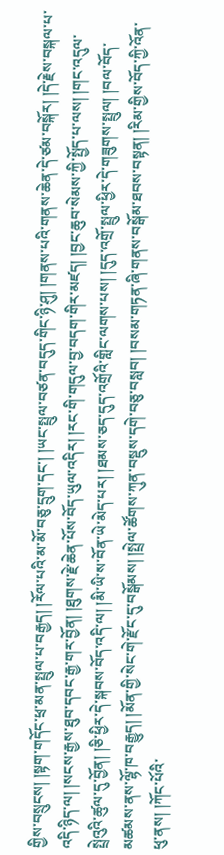གྱིས་བསྲུངས། །སྟག་གདོང་ཕྲ་མན་སྤྲུལ་པ་བརྒྱད། །རོལ་པའི་མ་མོ་བཅུ་དྲུག་དང་། །ཡང་སྤྲུལ་བཙན་བདུད་གིང་ཉི་ཤུ། །གནས་པའི་གནས་ཆེན་དེ་ཙམ་བསྐོར། །དེ་རྗེས་བསྐལ་པ་འདི་ཉིད་ལ། །སངས་རྒྱས་ཐུབ་དབང་རྒྱ་གར་བྱོན། །ཐུགས་རྗེ་ཆེན་པོས་བོད་ཡུལ་འདིར། །རང་གི་གདུལ་བྱ་བདག་གིར་མཛད། །བྱང་ཆུབ་སེམས་ཀྱི་སྤྱོད་པ་ལས། །གང་འདུལ་སྤྲེའུའི་ཚུལ་དུ་བྱོན། །ཅི་ཕྱིར་དེ་སྐབས་བོད་འདི་ལ། །མི་ཡི་ས་བོན་ཡེ་མེད་པར། །ཐམས་ཅད་དུད་འགྲོའི་གླིང་ལགས་པས། །དུད་འགྲོ་སྤྲུལ་ཕྱིར་དེ་གཟུགས་སྤྲུལ། །བལ་བོད་མཚམས་ནས་ལྷོ་ཁ་བརྒྱུད། །མོན་གྱི་སེང་གེ་རྫོང་དུ་བསྒོམས། །སྤྲེལ་ཚོགས་ཀུན་བསྡུས་དགེ་བཅུ་བསླབ། །བསམ་གཏན་ཞི་གནས་བསྒོམ་ཐབས་བསྟན། །རིམ་གྱིས་བོད་ཀྱི་འོན་ཕུ་ནས། །ཀོང་པོའི་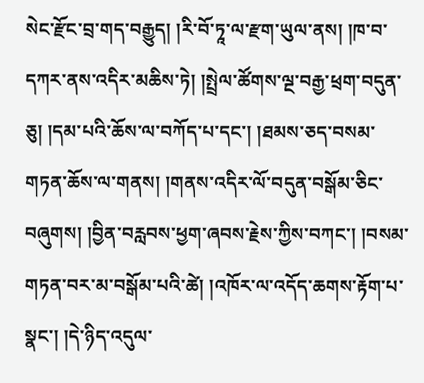སེང་རྫོང་བྲ་གད་བརྒྱུད། །རི་བོ་ཏཱ་ལ་རྫག་ཡུལ་ནས། །ཁ་བ་དཀར་ནས་འདིར་མཆིས་ཏེ། །སྤྲེལ་ཚོགས་ལྔ་བརྒྱ་ཕྲག་བདུན་ཅུ། །དམ་པའི་ཆོས་ལ་བཀོད་པ་དང་། །ཐམས་ཅད་བསམ་གཏན་ཆོས་ལ་གནས། །གནས་འདིར་ལོ་བདུན་བསྒོམ་ཅིང་བཞུགས། །བྱིན་བརླབས་ཕྱག་ཞབས་རྗེས་ཀྱིས་བཀང་། །བསམ་གཏན་བར་མ་བསྒོམ་པའི་ཚེ། །འཁོར་ལ་འདོད་ཆགས་རྟོག་པ་སྣང་། །དེ་ཉིད་འདུལ་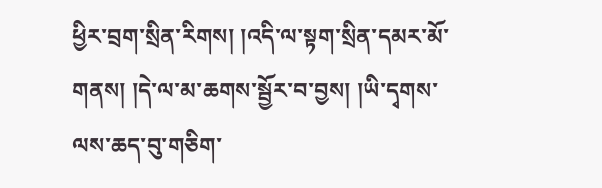ཕྱིར་བྲག་སྲིན་རིགས། །འདི་ལ་སྟག་སྲིན་དམར་མོ་གནས། །དེ་ལ་མ་ཆགས་སྦྱོར་བ་བྱས། །ཡི་དྭགས་ལས་ཆད་བུ་གཅིག་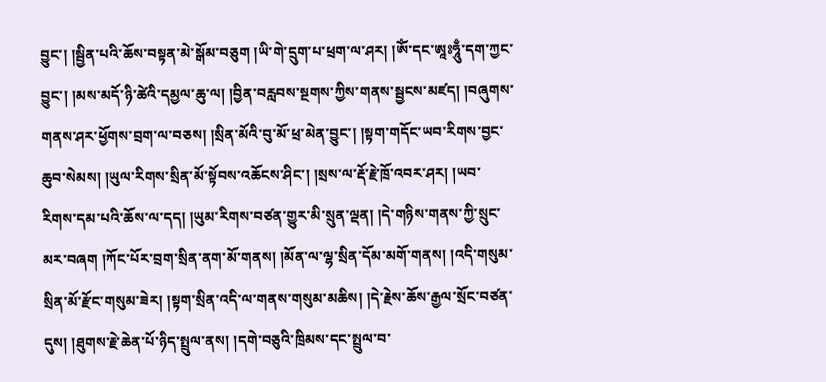བྱུང་། །སྦྱིན་པའི་ཆོས་བསྟན་མེ་སྒོམ་བཅུག །ཡི་གེ་དྲུག་པ་ཕྲག་ལ་ཤར། །ཨོཾ་དང་ཨཱཿཧཱུྃ་དག་ཀྱང་བྱུང་། །མས་མདོ་ཉི་ཚེའི་དམྱལ་ཆུ་ལ། །བྱིན་བརླབས་སྔགས་ཀྱིས་གནས་སྦྱངས་མཛད། །བཞུགས་གནས་ཤར་ཕྱོགས་བྲག་ལ་བཅས། །སྲིན་མོའི་བུ་མོ་ཕྲ་མེན་བྱུང་། །སྟག་གདོང་ཡབ་རིགས་བྱང་ཆུབ་སེམས། །ཡུལ་རིགས་སྲིན་མོ་སྟོབས་འཆོངས་ཤིང་། །སྲས་ལ་རྡོ་རྗེ་ཁྲོ་འབར་ཤར། །ཡབ་རིགས་དམ་པའི་ཆོས་ལ་དད། །ཡུམ་རིགས་བཙན་གྱུར་མི་སྲུན་ལྡན། །དེ་གཉིས་གནས་ཀྱི་སྲུང་མར་བཞག །ཀོང་པོར་བྲག་སྲིན་ནག་མོ་གནས། །མོན་ལ་ལྷ་སྲིན་དོམ་མགོ་གནས། །འདི་གསུམ་སྲིན་མོ་རྫོང་གསུམ་ཟེར། །སྟག་སྲིན་འདི་ལ་གནས་གསུམ་མཆིས། །དེ་རྗེས་ཆོས་རྒྱལ་སྲོང་བཙན་དུས། །ཐུགས་རྗེ་ཆེན་པོ་ཉིད་སྤྲུལ་ནས། །དགེ་བཅུའི་ཁྲིམས་དང་སྤྲུལ་བ་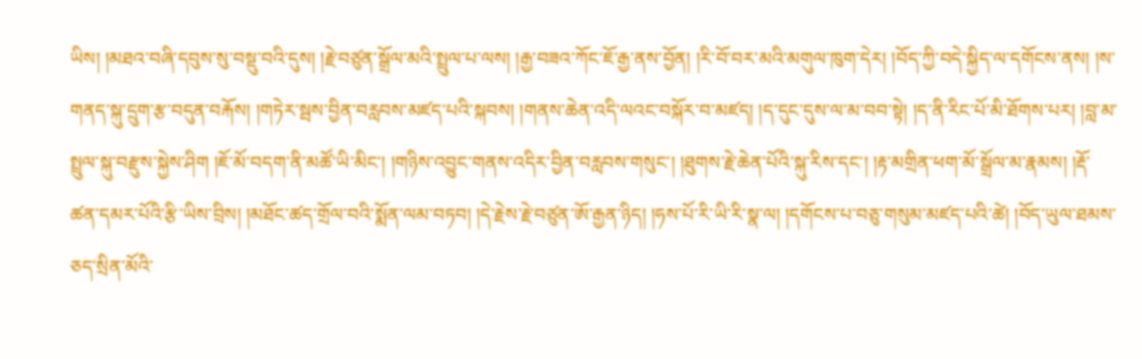ཡིས། །མཐའ་བཞི་དབུས་སུ་བསྡུ་བའི་དུས། །རྗེ་བཙུན་སྒྲོལ་མའི་སྤྲུལ་པ་ལས། །རྒྱ་བཟའ་ཀོང་ཇོ་རྒྱ་ནས་བྱོན། །རི་བོ་བར་མའི་མགུལ་ཁུག་དེར། །བོད་ཀྱི་བདེ་སྐྱིད་ལ་དགོངས་ནས། །ས་གནད་སྐུ་དྲུག་རྩ་བདུན་བརྐོས། །གཏེར་སྦས་བྱིན་བརླབས་མཛད་པའི་སྐབས། །གནས་ཆེན་འདི་ལའང་བསྐོར་བ་མཛད། །ད་དུང་དུས་ལ་མ་བབ་སྟེ། །ད་ནི་རིང་པོ་མི་ཐོགས་པར། །བླ་མ་སྤྲུལ་སྐུ་བརྫུས་སྐྱེས་ཤིག །ཇོ་མོ་བདག་ནི་མཚོ་ཡི་མིང་། །གཉིས་འབྱུང་གནས་འདིར་བྱིན་བརླབས་གསུང་། །ཐུགས་རྗེ་ཆེན་པོའི་སྐུ་རིས་དང་། །རྟ་མགྲིན་ཕག་མོ་སྒྲོལ་མ་རྣམས། །རྡོ་ཚན་དམར་པོའི་རྩི་ཡིས་བྲིས། །མཐོང་ཚད་གྲོལ་བའི་སྨོན་ལམ་བཏབ། །དེ་རྗེས་རྗེ་བཙུན་ཨོ་རྒྱན་ཉིད། །ཧས་པོ་རི་ཡི་རི་སྣ་ལ། །དགོངས་པ་བཅུ་གསུམ་མཛད་པའི་ཚེ། །བོད་ཡུལ་ཐམས་ཅད་སྲིན་མོའི་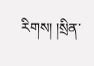རིགས། །སྲིན་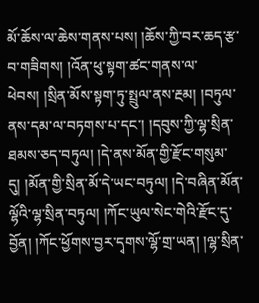མོ་ཆོས་ལ་ཆེས་གནས་པས། །ཆོས་ཀྱི་བར་ཆད་རྩ་བ་གཟིགས། །འོན་ཕུ་སྟག་ཚང་གནས་ལ་ཕེབས། །སྲིན་མོས་སྟག་ཏུ་སྤྲུལ་ནས་རྔམ། །བཏུལ་ནས་དམ་ལ་བཏགས་པ་དང་། །དབུས་ཀྱི་ལྷ་སྲིན་ཐམས་ཅད་བཏུལ། །དེ་ནས་མོན་གྱི་རྫོང་གསུམ་དུ། །མོན་གྱི་སྲིན་མོ་དེ་ཡང་བཏུལ། །དེ་བཞིན་མོན་ལྷོའི་ལྷ་སྲིན་བཏུལ། །ཀོང་ཡུལ་སེང་གེའི་རྫོང་དུ་བྱོན། །ཀོང་ཕྱོགས་བྱར་དྭགས་ལྷོ་གྲ་ཡན། །ལྷ་སྲིན་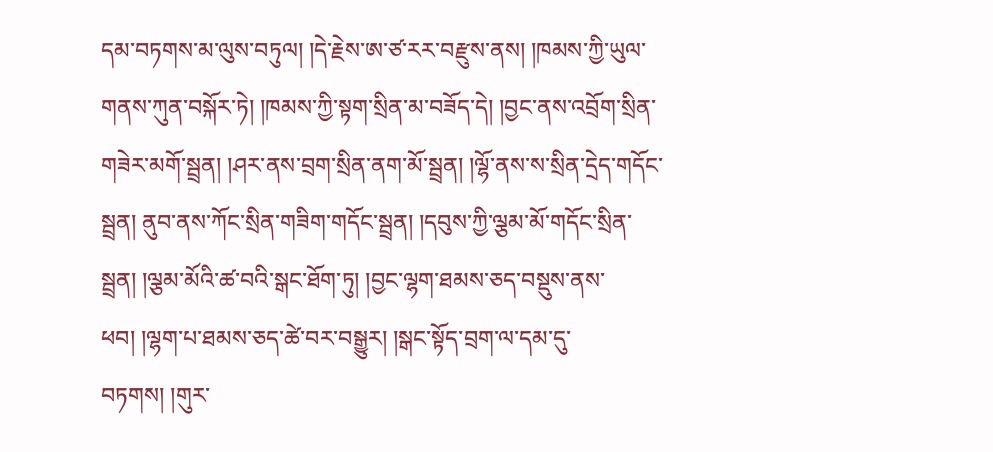དམ་བཏགས་མ་ལུས་བཏུལ། །དེ་རྗེས་ཨ་ཙ་རར་བརྫུས་ནས། །ཁམས་ཀྱི་ཡུལ་གནས་ཀུན་བསྐོར་ཏེ། །ཁམས་ཀྱི་སྟག་སྲིན་མ་བཟོད་དེ། །བྱང་ནས་འབྲོག་སྲིན་གཟེར་མགོ་སྦྲན། །ཤར་ནས་བྲག་སྲིན་ནག་མོ་སྦྲན། །ལྷོ་ནས་ས་སྲིན་དྲེད་གདོང་སྦྲན། ནུབ་ནས་ཀོང་སྲིན་གཟིག་གདོང་སྦྲན། །དབུས་ཀྱི་ལྕམ་མོ་གདོང་སྲིན་སྦྲན། །ལྕམ་མོའི་ཚ་བའི་སྒང་ཐོག་ཏུ། །བྱང་ལྷག་ཐམས་ཅད་བསྡུས་ནས་ཕབ། །ལྷག་པ་ཐམས་ཅད་ཚེ་བར་བསྒྱུར། །སྒང་སྟོད་བྲག་ལ་དམ་དུ་བཏགས། །གུར་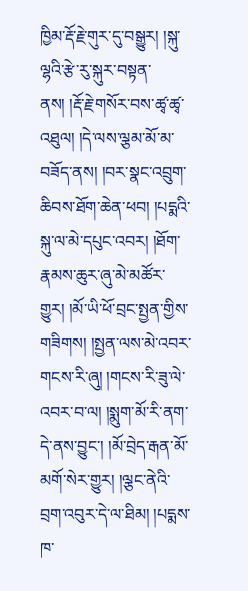ཁྱིམ་རྡོ་རྗེ་གུར་དུ་བསྒྱུར། །སྐུ་ལྷའི་རྩེ་རུ་སྐུར་བསྟན་ནས། །རྡོ་རྗེ་གསོར་བས་ཚྭ་ཚྭ་འཐུལ། །དེ་ལས་ལྕམ་མོ་མ་བཟོད་ནས། །བར་སྣང་འབྲུག་ཆིབས་ཐོག་ཆེན་ཕབ། །པདྨའི་སྐུ་ལ་མེ་དཔུང་འབར། །ཐོག་རྣམས་ཆུར་ཞུ་མེ་མཚོར་གྱུར། །མོ་ཡི་ཕོ་བྲང་སྤྱན་གྱིས་གཟིགས། །སྤྱན་ལས་མེ་འབར་གངས་རི་ཞུ། །གངས་རི་ཟུ་ལེ་འབར་བ་ལ། །སྨུག་མོ་རི་ནག་དེ་ནས་བྱུང་། །མོ་བྲེད་རྒན་མོ་མགོ་སེར་གྱུར། །ལྕང་ནེའི་བྲག་འབུར་དེ་ལ་ཐིམ། །པདྨས་ཁ་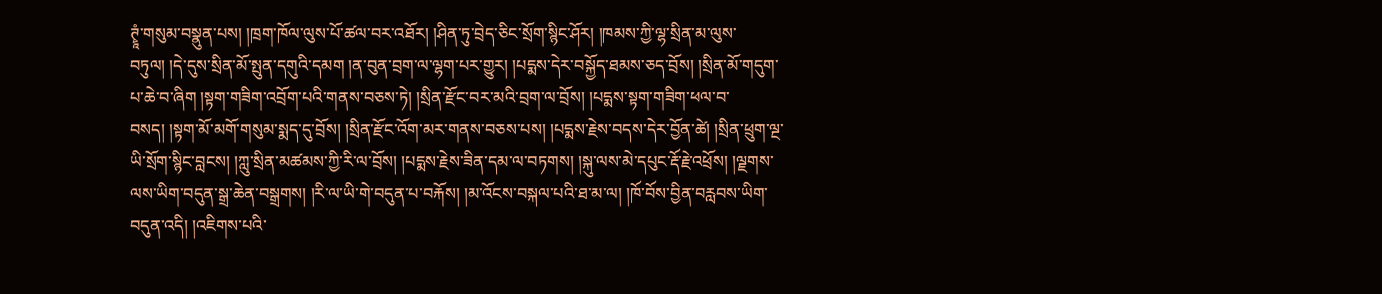ཊྭཱཾ་གསུམ་བསྣུན་པས། །ཁྲག་ཁོལ་ལུས་པོ་ཚལ་བར་འཐོར། །ཤིན་ཏུ་བྲེད་ཅིང་སྲོག་སྙིང་ཤོར། །ཁམས་ཀྱི་ལྷ་སྲིན་མ་ལུས་བཏུལ། །དེ་དུས་སྲིན་མོ་སྤུན་དགུའི་དམག །ན་བུན་བྲག་ལ་ལྷག་པར་གྱུར། །པདྨས་དེར་བསྐྱོད་ཐམས་ཅད་བྲོས། །སྲིན་མོ་གདུག་པ་ཆེ་བ་ཞིག །སྟག་གཟིག་འབྲོག་པའི་གནས་བཅས་ཏེ། །སྲིན་རྫོང་བར་མའི་བྲག་ལ་བྲོས། །པདྨས་སྟག་གཟིག་ཕལ་བ་བསད། །སྟག་མོ་མགོ་གསུམ་སྨད་དུ་བྲོས། །སྲིན་རྫོང་འོག་མར་གནས་བཅས་པས། །པདྨས་རྗེས་བདས་དེར་བྱོན་ཚེ། །སྲིན་ཕྲུག་ལྔ་ཡི་སྲོག་སྙིང་བླངས། །ཀླུ་སྲིན་མཚམས་ཀྱི་རི་ལ་བྲོས། །པདྨས་རྗེས་ཟིན་དམ་ལ་བཏགས། །སྐུ་ལས་མེ་དཔུང་རྡོ་རྗེ་འཕྲོས། །ལྗགས་ལས་ཡིག་བདུན་སྒྲ་ཆེན་བསྒྲགས། །རི་ལ་ཡི་གེ་བདུན་པ་བརྐོས། །མ་འོངས་བསྐལ་པའི་ཐ་མ་ལ། །ཁོ་བོས་བྱིན་བརླབས་ཡིག་བདུན་འདི། །འཇིགས་པའི་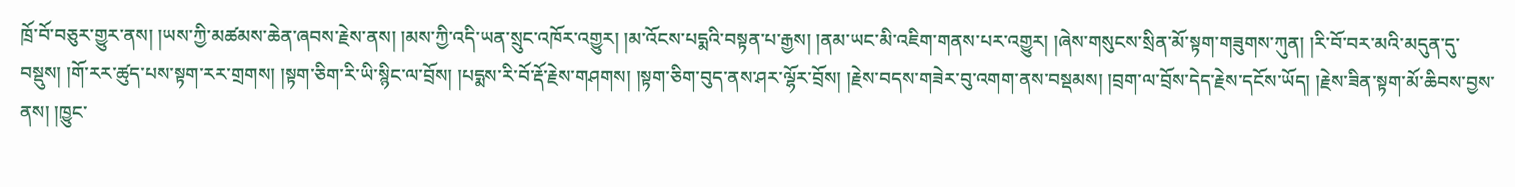ཁྲོ་བོ་བཅུར་གྱུར་ནས། །ཡས་ཀྱི་མཚམས་ཆེན་ཞབས་རྗེས་ནས། །མས་ཀྱི་འདི་ཡན་སྲུང་འཁོར་འགྱུར། །མ་འོངས་པདྨའི་བསྟན་པ་རྒྱས། །ནམ་ཡང་མི་འཇིག་གནས་པར་འགྱུར། །ཞེས་གསུངས་སྲིན་མོ་སྟག་གཟུགས་ཀུན། །རི་བོ་བར་མའི་མདུན་དུ་བསྡུས། །གོ་རར་ཚུད་པས་སྟག་རར་གྲགས། །སྟག་ཅིག་རི་ཡི་སྙིང་ལ་བྲོས། །པདྨས་རི་བོ་རྡོ་རྗེས་གཤགས། །སྟག་ཅིག་བུད་ནས་ཤར་ལྷོར་བྲོས། །རྗེས་བདས་གཟེར་བུ་འགག་ནས་བསྡམས། །བྲག་ལ་བྲོས་དེད་རྗེས་དངོས་ཡོད། །རྗེས་ཟིན་སྟག་མོ་ཆིབས་བྱས་ནས། །ཁྱུང་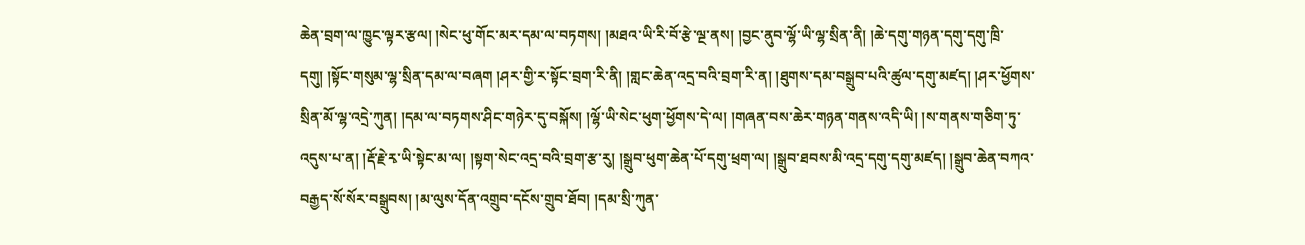ཆེན་བྲག་ལ་ཁྱུང་ལྟར་རྩལ། །སེང་ཕུ་གོང་མར་དམ་ལ་བཏགས། །མཐའ་ཡི་རི་བོ་རྩེ་ལྔ་ནས། །བྱང་ནུབ་ལྷོ་ཡི་ལྷ་སྲིན་ནི། །ཆེ་དགུ་གཉན་དགུ་དགུ་ཁྲི་དགུ། །སྟོང་གསུམ་ལྷ་སྲིན་དམ་ལ་བཞག །ཤར་གྱི་ར་སྟོང་བྲག་རི་ནི། །གླང་ཆེན་འདྲ་བའི་བྲག་རི་ན། །ཐུགས་དམ་བསྒྲུབ་པའི་ཚུལ་དགུ་མཛད། །ཤར་ཕྱོགས་སྲིན་མོ་ལྷ་འདྲེ་ཀུན། །དམ་ལ་བཏགས་ཤིང་གཉེར་དུ་བསྐོས། །ལྷོ་ཡི་སེང་ཕུག་ཕྱོགས་དེ་ལ། །གཞན་བས་ཆེར་གཉན་གནས་འདི་ཡི། །ས་གནས་གཅིག་ཏུ་འདུས་པ་ན། །རྡོ་རྗེ་རྭ་ཡི་སྟེང་མ་ལ། །སྟག་སེང་འདྲ་བའི་བྲག་རྩ་རུ། །སྒྲུབ་ཕུག་ཆེན་པོ་དགུ་ཕྲག་ལ། །སྒྲུབ་ཐབས་མི་འདྲ་དགུ་དགུ་མཛད། །སྒྲུབ་ཆེན་བཀའ་བརྒྱད་སོ་སོར་བསྒྲུབས། །མ་ལུས་དོན་འགྲུབ་དངོས་གྲུབ་ཐོབ། །དམ་སྲི་ཀུན་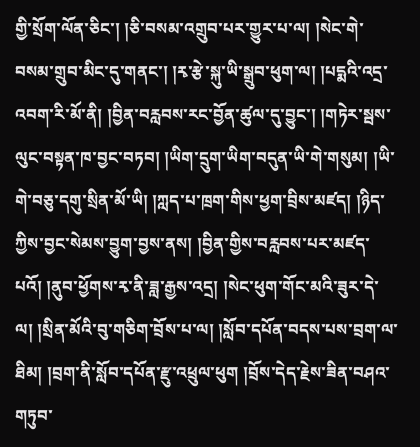གྱི་སྲོག་ལོན་ཅིང་། །ཅི་བསམ་འགྲུབ་པར་གྱུར་པ་ལ། །སེང་གེ་བསམ་གྲུབ་མིང་དུ་གནང་། །རྭ་རྩེ་སྐུ་ཡི་སྒྲུབ་ཕུག་ལ། །པདྨའི་འདྲ་འབག་རི་མོ་ནི། །བྱིན་བརླབས་རང་བྱོན་ཚུལ་དུ་བྱུང་། །གཏེར་སྦས་ལུང་བསྟན་ཁ་བྱང་བཏབ། །ཡིག་དྲུག་ཡིག་བདུན་ཡི་གེ་གསུམ། །ཡི་གེ་བཅུ་དགུ་སྲིན་མོ་ཡི། །ཀླད་པ་ཁྲག་གིས་ཕྱག་བྲིས་མཛད། །ཉིད་ཀྱིས་བྱང་སེམས་བྱུག་བྱས་ནས། །བྱིན་གྱིས་བརླབས་པར་མཛད་པའོ། །ནུབ་ཕྱོགས་རྭ་ནི་ཟླ་རྒྱས་འདྲ། །སེང་ཕུག་གོང་མའི་ཟུར་དེ་ལ། །སྲིན་མོའི་བུ་གཅིག་བྲོས་པ་ལ། །སློབ་དཔོན་བདས་པས་བྲག་ལ་ཐིམ། །བྲག་ནི་སློབ་དཔོན་རྫུ་འཕྲུལ་ཕུག །བྲོས་དེད་རྗེས་ཟིན་བཤའ་གཏུབ་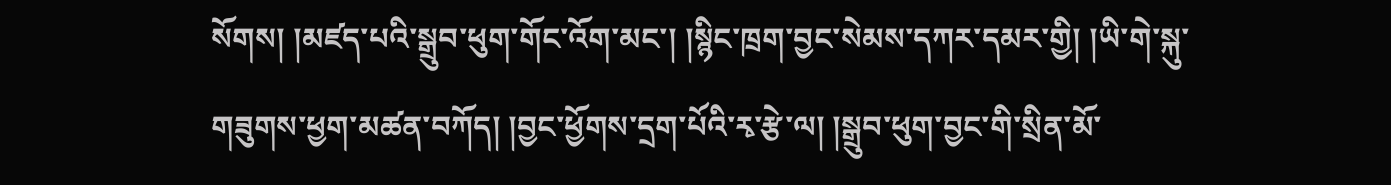སོགས། །མཛད་པའི་སྒྲུབ་ཕུག་གོང་འོག་མང་། །སྙིང་ཁྲག་བྱང་སེམས་དཀར་དམར་གྱི། །ཡི་གེ་སྐུ་གཟུགས་ཕྱག་མཚན་བཀོད། །བྱང་ཕྱོགས་དྲག་པོའི་རྭ་རྩེ་ལ། །སྒྲུབ་ཕུག་བྱང་གི་སྲིན་མོ་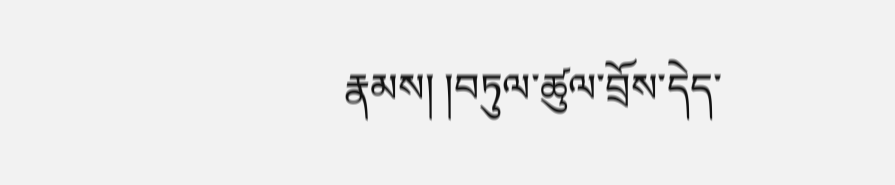རྣམས། །བཏུལ་ཚུལ་བྲོས་དེད་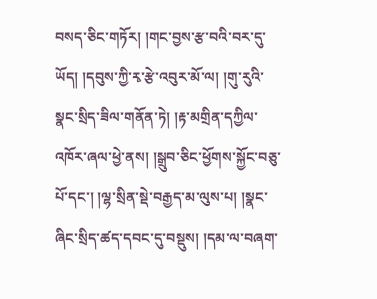བསད་ཅིང་གཏོར། །གང་བྱས་རྩ་བའི་བར་དུ་ཡོད། །དབུས་ཀྱི་རྭ་རྩེ་འབུར་མོ་ལ། །གུ་རུའི་སྣང་སྲིད་ཟིལ་གནོན་ཏེ། །རྟ་མགྲིན་དཀྱིལ་འཁོར་ཞལ་ཕྱེ་ནས། །སྒྲུབ་ཅིང་ཕྱོགས་སྐྱོང་བཅུ་པོ་དང་། །ལྷ་སྲིན་སྡེ་བརྒྱད་མ་ལུས་པ། །སྣང་ཞིང་སྲིད་ཚད་དབང་དུ་བསྡུས། །དམ་ལ་བཞག་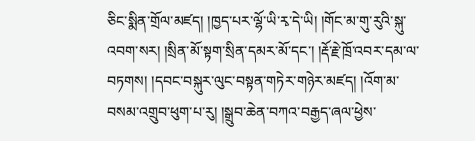ཅིང་སྨིན་གྲོལ་མཛད། །ཁྱད་པར་ལྷོ་ཡི་རྭ་དེ་ཡི། །གོང་མ་གུ་རུའི་སྐུ་འབག་སར། །སྲིན་མོ་སྟག་སྲིན་དམར་མོ་དང་། །རྡོ་རྗེ་ཁྲོ་འབར་དམ་ལ་བཏགས། །དབང་བསྐུར་ལུང་བསྟན་གཏེར་གཉེར་མཛད། །འོག་མ་བསམ་འགྲུབ་ཕུག་པ་རུ། །སྒྲུབ་ཆེན་བཀའ་བརྒྱད་ཞལ་ཕྱེས་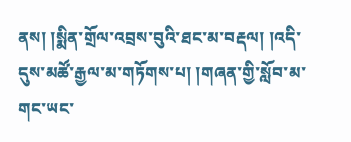ནས། །སྨིན་གྲོལ་འབྲས་བུའི་ཐང་མ་བརྡལ། །འདི་དུས་མཚོ་རྒྱལ་མ་གཏོགས་པ། །གཞན་གྱི་སློབ་མ་གང་ཡང་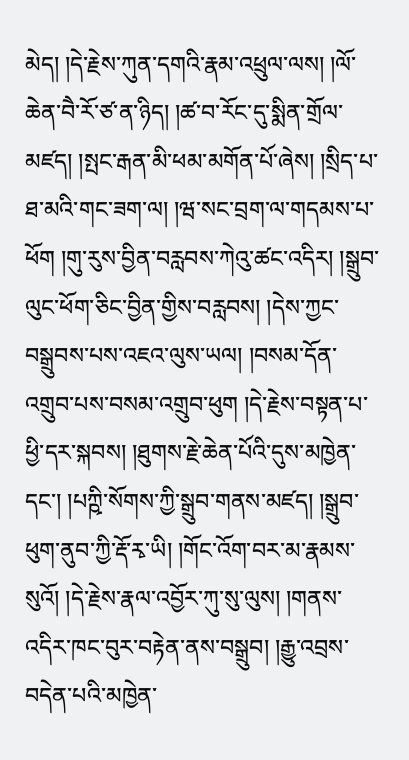མེད། །དེ་རྗེས་ཀུན་དགའི་རྣམ་འཕྲུལ་ལས། །ལོ་ཆེན་བཻ་རོ་ཙ་ན་ཉིད། །ཚ་བ་རོང་དུ་སྨིན་གྲོལ་མཛད། །སྤང་རྒན་མི་ཕམ་མགོན་པོ་ཞེས། །སྲིད་པ་ཐ་མའི་གང་ཟག་ལ། །ཝ་སང་བྲག་ལ་གདམས་པ་ཕོག །གུ་རུས་བྱིན་བརླབས་ཀེའུ་ཚང་འདིར། །སྒྲུབ་ལུང་ཕོག་ཅིང་བྱིན་གྱིས་བརླབས། །དེས་ཀྱང་བསྒྲུབས་པས་འཇའ་ལུས་ཡལ། །བསམ་དོན་འགྲུབ་པས་བསམ་འགྲུབ་ཕུག །དེ་རྗེས་བསྟན་པ་ཕྱི་དར་སྐབས། །ཐུགས་རྗེ་ཆེན་པོའི་དུས་མཁྱེན་དང་། །པཀྵི་སོགས་ཀྱི་སྒྲུབ་གནས་མཛད། །སྒྲུབ་ཕུག་ནུབ་ཀྱི་རྡོ་རྭ་ཡི། །གོང་འོག་བར་མ་རྣམས་སུའོ། །དེ་རྗེས་རྣལ་འབྱོར་ཀུ་སུ་ལུས། །གནས་འདིར་ཁང་བུར་བརྟེན་ནས་བསྒྲུབ། །རྒྱུ་འབྲས་བདེན་པའི་མཁྱེན་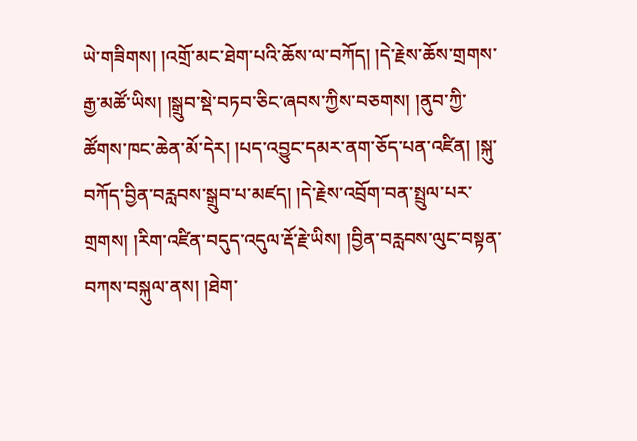ཡེ་གཟིགས། །འགྲོ་མང་ཐེག་པའི་ཆོས་ལ་བཀོད། །དེ་རྗེས་ཆོས་གྲགས་རྒྱ་མཚོ་ཡིས། །སྒྲུབ་སྡེ་བཏབ་ཅིང་ཞབས་ཀྱིས་བཅགས། །ནུབ་ཀྱི་ཚོགས་ཁང་ཆེན་མོ་དེར། །པད་འབྱུང་དམར་ནག་ཅོད་པན་འཛིན། །སྐུ་བཀོད་བྱིན་བརླབས་སྒྲུབ་པ་མཛད། །དེ་རྗེས་འབྲོག་བན་སྤྲུལ་པར་གྲགས། །རིག་འཛིན་བདུད་འདུལ་རྡོ་རྗེ་ཡིས། །བྱིན་བརླབས་ལུང་བསྟན་བཀས་བསྐུལ་ནས། །ཐེག་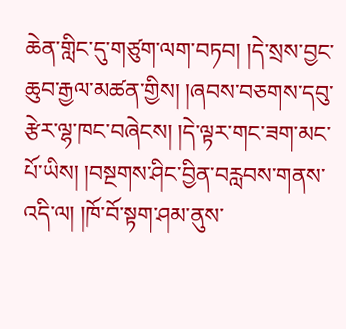ཆེན་གླིང་དུ་གཙུག་ལག་བཏབ། །དེ་སྲས་བྱང་ཆུབ་རྒྱལ་མཚན་གྱིས། །ཞབས་བཅགས་དབུ་རྩེར་ལྷ་ཁང་བཞེངས། །དེ་ལྟར་གང་ཟག་མང་པོ་ཡིས། །བསྔགས་ཤིང་བྱིན་བརླབས་གནས་འདི་ལ། །ཁོ་བོ་སྟག་ཤམ་ནུས་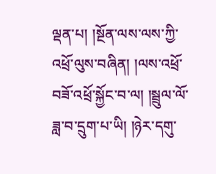ལྡན་པ། །སྔོན་ལས་ལས་ཀྱི་འཕྲོ་ལུས་བཞིན། །ལས་འཕྲོ་བཟོ་འཕྲོ་སྐྱོང་བ་ལ། །སྦྲུལ་ལོ་ཟླ་བ་དྲུག་པ་ཡི། །ཉེར་དགུ་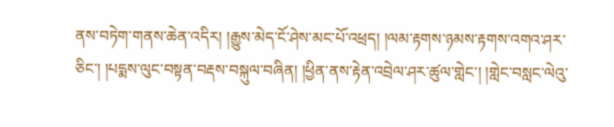ནས་བཏེག་གནས་ཆེན་འདིར། །རྒྱུས་མེད་ངོ་ཤེས་མང་པོ་འཕྲད། །ལམ་རྟགས་ཉམས་རྟགས་འགའ་ཤར་ཅིང་། །པདྨས་ལུང་བསྟན་བརྡས་བསྐུལ་བཞིན། །ཕྱིན་ནས་རྟེན་འབྲེལ་ཤར་ཚུལ་གླེང་། །གླེང་བསླང་ལེའུ་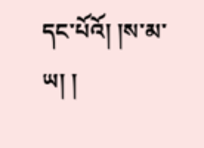དང་པོའོ། །ས་མ་ཡ། །